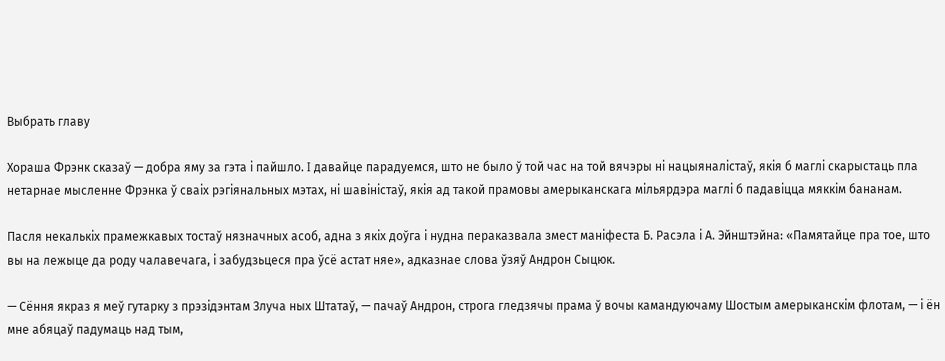Выбрать главу

Хораша Фрэнк сказаў — добра яму за гэта і пайшло. I давайце парадуемся, што не было ў той час на той вячэры ні нацыяналістаў, якія б маглі скарыстаць пла нетарнае мысленне Фрэнка ў сваіх рэгіянальных мэтах, ні шавіністаў, якія ад такой прамовы амерыканскага мільярдэра маглі б падавіцца мяккім бананам.

Пасля некалькіх прамежкавых тостаў нязначных асоб, адна з якіх доўга і нудна пераказвала змест маніфеста Б. Расэла і А. Эйнштэйна: «Памятайце пра тое, што вы на лежыце да роду чалавечага, і забудзьцеся пра ўсё астат няе», адказнае слова ўзяў Андрон Сыцюк.

— Сёння якраз я меў гутарку з прэзідэнтам Злуча ных Штатаў, — пачаў Андрон, строга гледзячы прама ў вочы камандуючаму Шостым амерыканскім флотам, — і ён мне абяцаў падумаць над тым,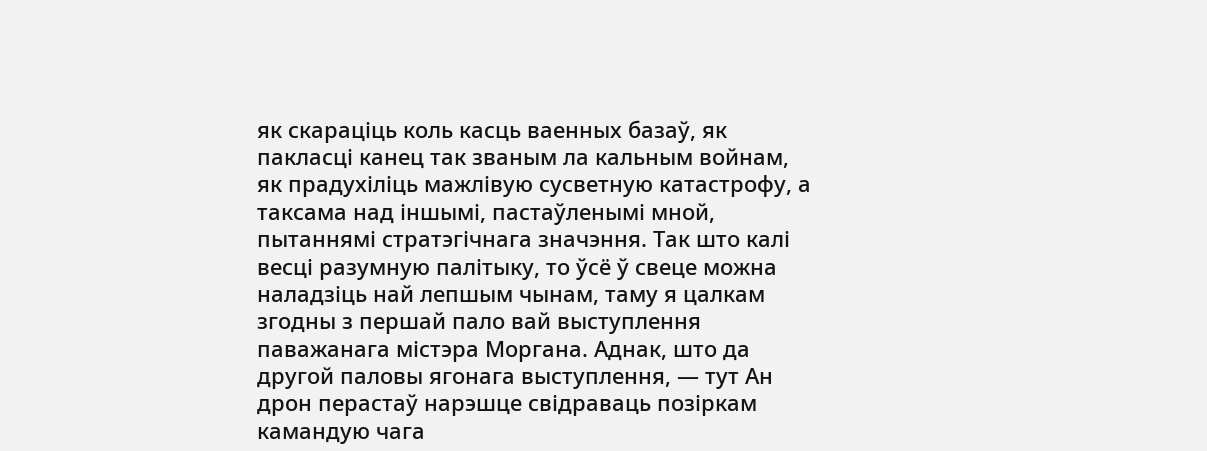як скараціць коль касць ваенных базаў, як пакласці канец так званым ла кальным войнам, як прадухіліць мажлівую сусветную катастрофу, а таксама над іншымі, пастаўленымі мной, пытаннямі стратэгічнага значэння. Так што калі весці разумную палітыку, то ўсё ў свеце можна наладзіць най лепшым чынам, таму я цалкам згодны з першай пало вай выступлення паважанага містэра Моргана. Аднак, што да другой паловы ягонага выступлення, — тут Ан дрон перастаў нарэшце свідраваць позіркам камандую чага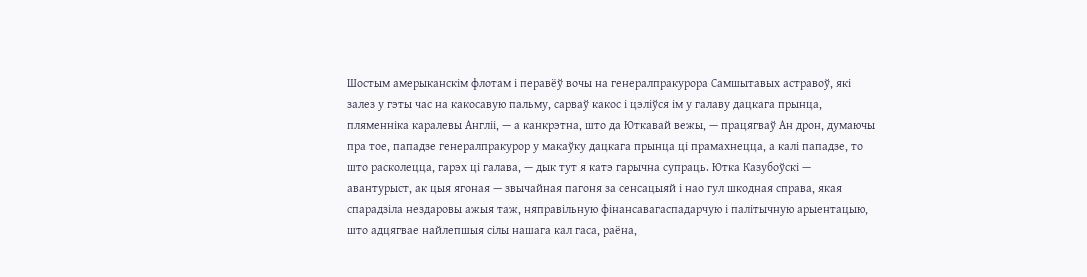Шостым амерыканскім флотам і перавёў вочы на генералпракурора Самшытавых астравоў, які залез у гэты час на какосавую пальму, сарваў какос і цэліўся ім у галаву дацкага прынца, пляменніка каралевы Англіі, — а канкрэтна, што да Юткавай вежы, — працягваў Ан дрон, думаючы пра тое, пападзе генералпракурор у макаўку дацкага прынца ці прамахнецца, а калі пападзе, то што расколецца, гарэх ці галава, — дык тут я катэ гарычна супраць. Ютка Казубоўскі — авантурыст, ак цыя ягоная — звычайная пагоня за сенсацыяй і нао гул шкодная справа, якая спарадзіла нездаровы ажыя таж, няправільную фінансавагаспадарчую і палітычную арыентацыю, што адцягвае найлепшыя сілы нашага кал гаса, раёна,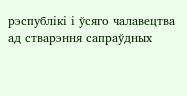рэспублікі і ўсяго чалавецтва ад стварэння сапраўдных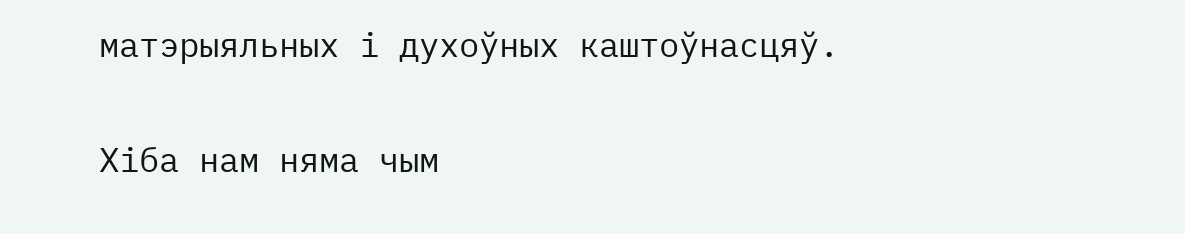матэрыяльных і духоўных каштоўнасцяў.

Хіба нам няма чым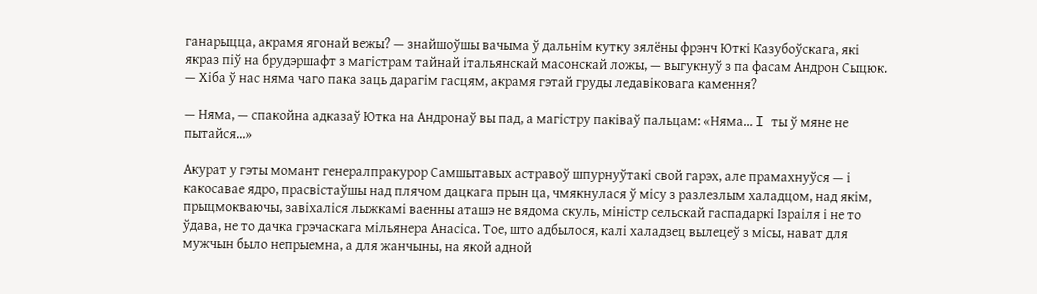ганарыцца, акрамя ягонай вежы? — знайшоўшы вачыма ў дальнім кутку зялёны фрэнч Юткі Казубоўскага, які якраз піў на брудэршафт з магістрам тайнай італьянскай масонскай ложы, — выгукнуў з па фасам Андрон Сыцюк. — Хіба ў нас няма чаго пака заць дарагім гасцям, акрамя гэтай груды ледавіковага камення?

— Няма, — спакойна адказаў Ютка на Андронаў вы пад, а магістру паківаў пальцам: «Няма… I ты ў мяне не пытайся…»

Акурат у гэты момант генералпракурор Самшытавых астравоў шпурнуўтакі свой гарэх, але прамахнуўся — і какосавае ядро, прасвістаўшы над плячом дацкага прын ца, чмякнулася ў місу з разлезлым халадцом, над якім, прыцмокваючы, завіхаліся лыжкамі ваенны аташэ не вядома скуль, міністр сельскай гаспадаркі Ізраіля і не то ўдава, не то дачка грэчаскага мільянера Анасіса. Тое, што адбылося, калі халадзец вылецеў з місы, нават для мужчын было непрыемна, а для жанчыны, на якой адной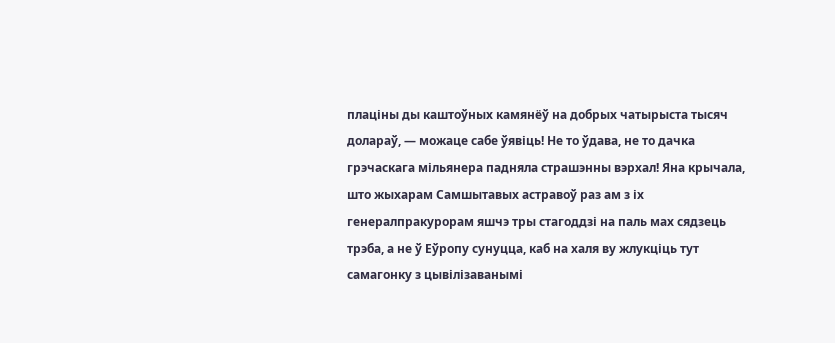плаціны ды каштоўных камянёў на добрых чатырыста тысяч долараў, — можаце сабе ўявіць! Не то ўдава, не то дачка грэчаскага мільянера падняла страшэнны вэрхал! Яна крычала, што жыхарам Самшытавых астравоў раз ам з іх генералпракурорам яшчэ тры стагоддзі на паль мах сядзець трэба, а не ў Еўропу сунуцца, каб на халя ву жлукціць тут самагонку з цывілізаванымі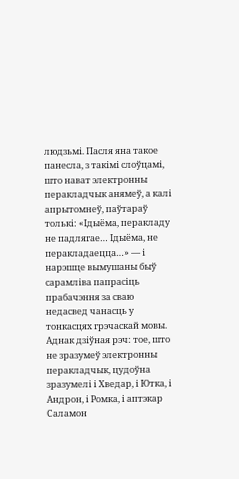людзьмі. Пасля яна такое панесла, з такімі слоўцамі, што нават электронны перакладчык анямеў, а калі апрытомнеў, паўтараў толькі: «Ідыёма, перакладу не падлягае… Ідыёма, не перакладаецца…» — і нарэшце вымушаны быў сарамліва папрасіць прабачэння за сваю недасвед чанасць у тонкасцях грэчаскай мовы. Аднак дзіўная рэч: тое, што не зразумеў электронны перакладчык, цудоўна зразумелі і Хведар, і Ютка, і Андрон, і Ромка, і аптэкар Саламон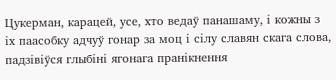Цукерман, карацей, усе, хто ведаў панашаму, і кожны з іх паасобку адчуў гонар за моц і сілу славян скага слова, падзівіўся глыбіні ягонага пранікнення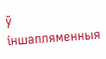ў іншапляменныя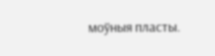моўныя пласты.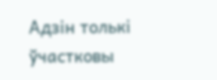Адзін толькі ўчастковы